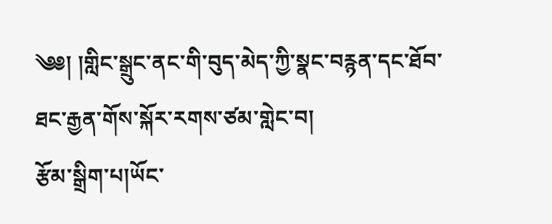༄༅། །གླིང་སྒྲུང་ནང་གི་བུད་མེད་ཀྱི་སྣང་བརྙན་དང་ཐོབ་ཐང་རྒྱན་གོས་སྐོར་རགས་ཙམ་གླེང་བ།
རྩོམ་སྒྲིག་པ།ཡོང་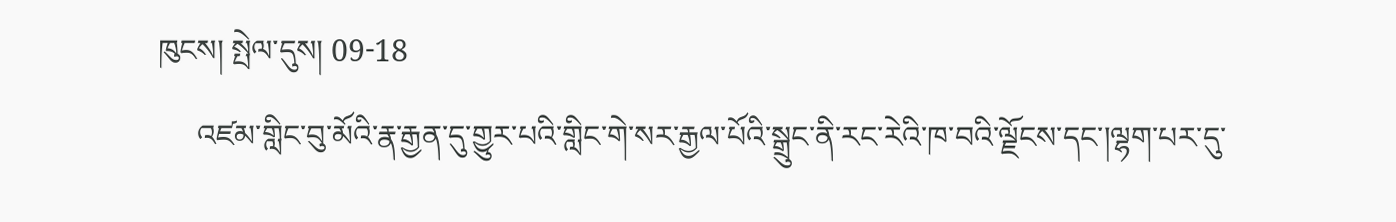ཁུངས། སྤེལ་དུས། 09-18
     འཛམ་གླིང་བུ་མོའི་རྣ་རྒྱན་དུ་གྱུར་པའི་གླིང་གེ་སར་རྒྱལ་པོའི་སྒྲུང་ནི་རང་རེའི་ཁ་བའི་ལྗོངས་དང་།ལྷག་པར་དུ་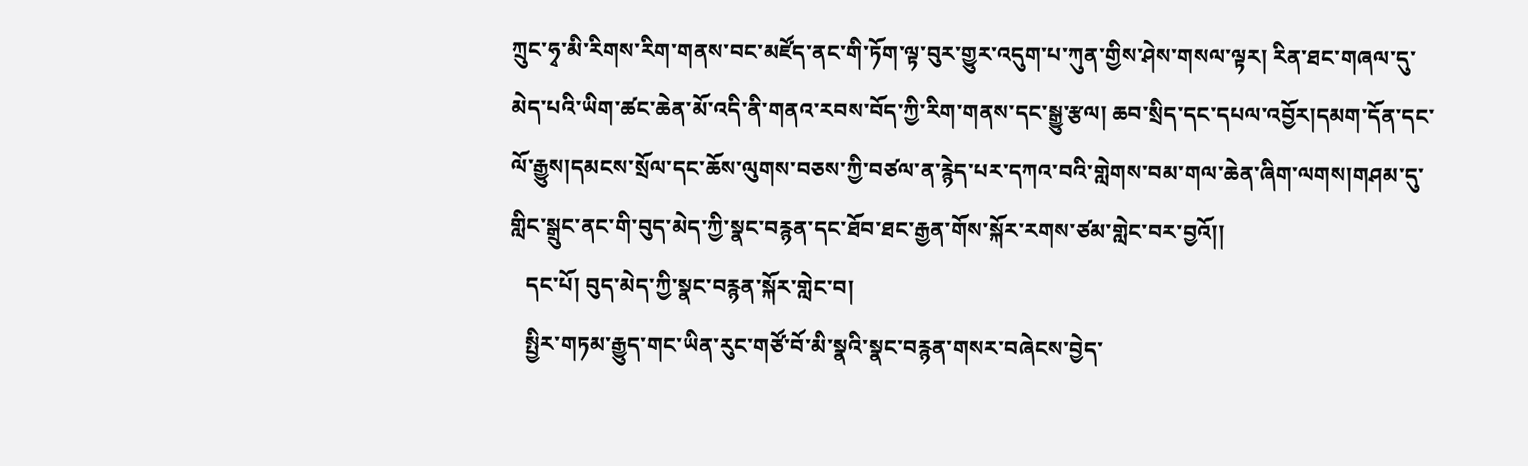ཀྲུང་ཧྭ་མི་རིགས་རིག་གནས་བང་མཛོད་ནང་གི་ཏོག་ལྟ་བུར་གྱུར་འདུག་པ་ཀུན་གྱིས་ཤེས་གསལ་ལྟར། རིན་ཐང་གཞལ་དུ་མེད་པའི་ཡིག་ཚང་ཆེན་མོ་འདི་ནི་གནའ་རབས་བོད་ཀྱི་རིག་གནས་དང་སྒྱུ་རྩལ། ཆབ་སྲིད་དང་དཔལ་འབྱོར།དམག་དོན་དང་ལོ་རྒྱུས།དམངས་སྲོལ་དང་ཆོས་ལུགས་བཅས་ཀྱི་བཙལ་ན་རྙེད་པར་དཀའ་བའི་གླེགས་བམ་གལ་ཆེན་ཞིག་ལགས།གཤམ་དུ་གླིང་སྒྲུང་ནང་གི་བུད་མེད་ཀྱི་སྣང་བརྙན་དང་ཐོབ་ཐང་རྒྱན་གོས་སྐོར་རགས་ཙམ་གླེང་བར་བྱའོ།།
   དང་པོ། བུད་མེད་ཀྱི་སྣང་བརྙན་སྐོར་གླེང་བ།
   སྤྱིར་གཏམ་རྒྱུད་གང་ཡིན་རུང་གཙོ་བོ་མི་སྣའི་སྣང་བརྙན་གསར་བཞེངས་བྱེད་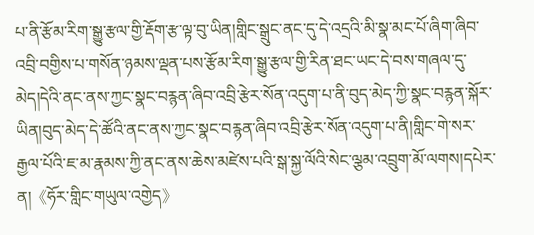པ་ནི་རྩོམ་རིག་སྒྱུ་རྩལ་གྱི་རྡོག་རྩ་ལྟ་བུ་ཡིན།གླིང་སྒྲུང་ནང་དུ་དེ་འདྲའི་མི་སྣ་མང་པོ་ཞིག་ཞིབ་འབྲི་བགྱིས་པ་གསོན་ཉམས་ལྡན་པས་རྩོམ་རིག་སྒྱུ་རྩལ་གྱི་རིན་ཐང་ཡང་དེ་བས་གཞལ་དུ་མེད།དེའི་ནང་ནས་ཀྱང་སྣང་བརྙན་ཞིབ་འབྲི་རྩེར་སོན་འདུག་པ་ནི་བུད་མེད་ཀྱི་སྣང་བརྙན་སྐོར་ཡིན།བུད་མེད་དེ་ཚོའི་ནང་ནས་ཀྱང་སྣང་བརྙན་ཞིབ་འབྲི་རྩེར་སོན་འདུག་པ་ནི།གླིང་གེ་སར་རྒྱལ་པོའི་ཇ་མ་རྣམས་ཀྱི་ནང་ནས་ཆེས་མཛེས་པའི་སྒ་སྐྱ་ལོའི་སེང་ལྕམ་འབྲུག་མོ་ལགས།དཔེར་ན།《ཧོར་གླིང་གཡུལ་འགྱེད》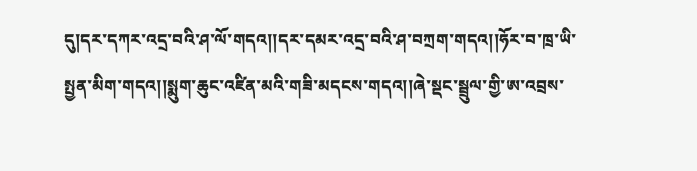དུ།དར་དཀར་འདྲ་བའི་ཤ་ལོ་གདའ།།དར་དམར་འདྲ་བའི་ཤ་བཀྲག་གདའ།།ཧོར་བ་ཁྲ་ཡི་སྤྱན་མིག་གདའ།།སྨུག་ཆུང་འཛིན་མའི་གཟི་མདངས་གདའ།།ཞེ་སྡང་སྦྲུལ་གྱི་ཨ་འབྲས་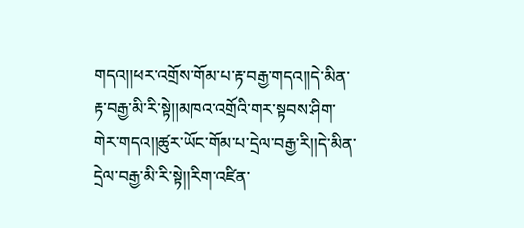གདའ།།ཕར་འགྲོས་གོམ་པ་རྟ་བརྒྱ་གདའ།།དེ་མིན་རྟ་བརྒྱ་མི་རི་སྟེ།།མཁའ་འགྲོའི་གར་སྟབས་ཤིག་གེར་གདའ།།ཚུར་ཡོང་གོམ་པ་དྲེལ་བརྒྱ་རི།།དེ་མིན་དྲེལ་བརྒྱ་མི་རི་སྟེ།།རིག་འཛིན་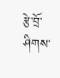རྩེ་བྲོ་ཤིགས་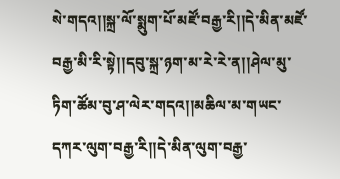སེ་གདའ།།སྐྲ་ལོ་སྨུག་པོ་མཛོ་བརྒྱ་རི།།དེ་མིན་མཛོ་བརྒྱ་མི་རི་སྟེ།།དབུ་སྐྲ་ཉག་མ་རེ་རེ་ན།།ཤེལ་མུ་ཏིག་ཚོམ་བུ་ཤ་ལེར་གདའ།།མཆིལ་མ་གཡང་དཀར་ལུག་བརྒྱ་རི།།དེ་མིན་ལུག་བརྒྱ་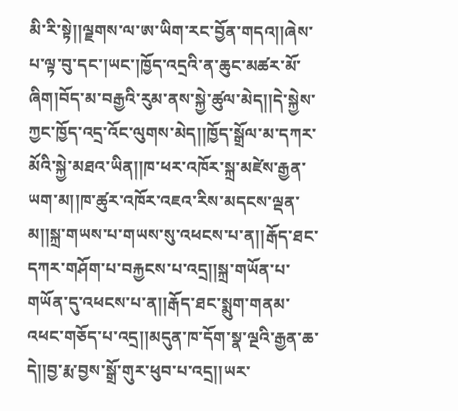མི་རི་སྟེ།།ལྗགས་ལ་ཨ་ཡིག་རང་བྱོན་གདའ།།ཞེས་པ་ལྟ་བུ་དང་།ཡང་།ཁྱོད་འདྲའི་ན་ཆུང་མཚར་མོ་ཞིག།བོད་མ་བརྒྱའི་རུམ་ནས་སྐྱེ་ཚུལ་མེད།།དེ་སྐྱེས་ཀྱང་ཁྱོད་འདྲ་འོང་ལུགས་མེད།།ཁྱོད་སྒྲོལ་མ་དཀར་མོའི་སྐྱེ་མཐའ་ཡིན།།ཁ་ཕར་འཁོར་སྐྲ་མཛེས་རྒྱན་ཡག་མ།།ཁ་ཚུར་འཁོར་འཇའ་རིས་མདངས་ལྡན་མ།།སྐྲ་གཡས་པ་གཡས་སུ་འཕངས་པ་ན།།རྒོད་ཐང་དཀར་གཤོག་པ་བརྐྱངས་པ་འདྲ།།སྐྲ་གཡོན་པ་གཡོན་དུ་འཕངས་པ་ན།།རྒོད་ཐང་སྨུག་གནམ་འཕང་གཅོད་པ་འདྲ།།མདུན་ཁ་དོག་སྣ་ལྔའི་རྒྱན་ཆ་དེ།།བྱ་རྨ་བྱས་སྒྲོ་གུར་ཕུབ་པ་འདྲ།།ཡར་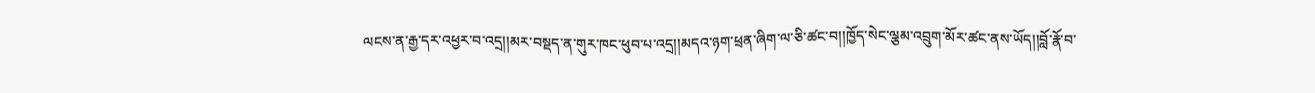ལངས་ན་རྒྱ་དར་འཕྱར་བ་འདྲ།།མར་བསྡད་ན་གུར་ཁང་ཕུབ་པ་འདྲ།།མདའ་ཉག་ཕྲན་ཞིག་ལ་ཅི་ཚང་བ།།ཁྱོད་སེང་ལྕམ་འབྲུག་མོར་ཚང་ནས་ཡོད།།བློ་རྣོ་བ་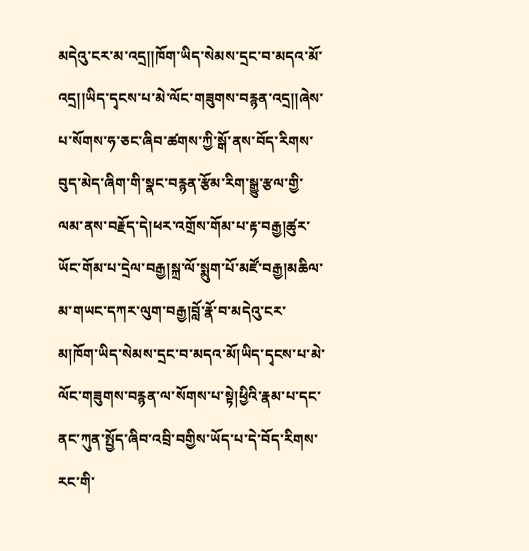མདེའུ་ངར་མ་འདྲ།།ཁོག་ཡིད་སེམས་དྲང་བ་མདའ་མོ་འདྲ།།ཡིད་དྭངས་པ་མེ་ལོང་གཟུགས་བརྙན་འདྲ།།ཞེས་པ་སོགས་ཧ་ཅང་ཞིབ་ཚགས་ཀྱི་སྒོ་ནས་བོད་རིགས་བུད་མེད་ཞིག་གི་སྣང་བརྙན་རྩོམ་རིག་སྒྱུ་རྩལ་གྱི་ལམ་ནས་བརྗོད་དེ།ཕར་འགྲོས་གོམ་པ་རྟ་བརྒྱ།ཚུར་ཡོང་གོམ་པ་དྲེལ་བརྒྱ།སྐྲ་ལོ་སྨུག་པོ་མཛོ་བརྒྱ།མཆིལ་མ་གཡང་དཀར་ལུག་བརྒྱ།བློ་རྣོ་བ་མདེའུ་ངར་མ།ཁོག་ཡིད་སེམས་དྲང་བ་མདའ་མོ།ཡིད་དྭངས་པ་མེ་ལོང་གཟུགས་བརྙན་ལ་སོགས་པ་སྟེ།ཕྱིའི་རྣམ་པ་དང་ནང་ཀུན་སྤྱོད་ཞིབ་འབྲི་བགྱིས་ཡོད་པ་དེ་བོད་རིགས་རང་གི་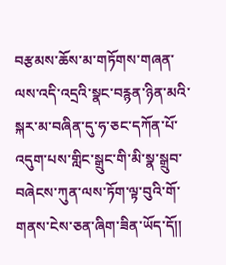བརྩམས་ཆོས་མ་གཏོགས་གཞན་ལས་འདི་འདྲའི་སྣང་བརྙན་ཉིན་མའི་སྐར་མ་བཞིན་དུ་ཧ་ཅང་དཀོན་པོ་འདུག་པས་གླིང་སྒྲུང་གི་མི་སྣ་སྒྲུབ་བཞེངས་ཀུན་ལས་ཏོག་ལྟ་བུའི་གོ་གནས་ངེས་ཅན་ཞིག་ཟིན་ཡོད་དོ།།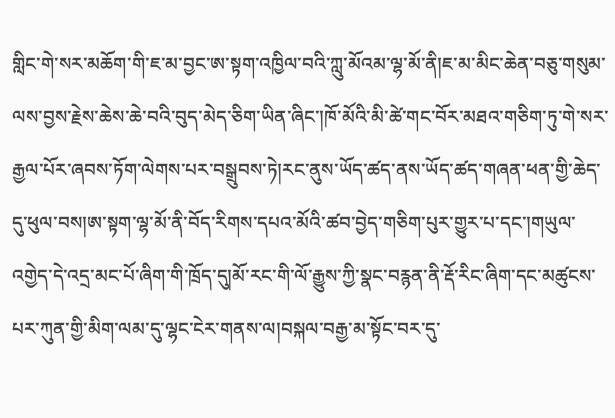གླིང་གེ་སར་མཆོག་གི་ཇ་མ་བྱང་ཨ་སྟག་འཁྱིལ་བའི་ཀླུ་མོའམ་ལྷ་མོ་ནི།ཇ་མ་མིང་ཆེན་བཅུ་གསུམ་ལས་བྱས་རྗེས་ཆེས་ཆེ་བའི་བུད་མེད་ཅིག་ཡིན་ཞིང་།ཁོ་མོའི་མི་ཚེ་གང་བོར་མཐའ་གཅིག་ཏུ་གེ་སར་རྒྱལ་པོར་ཞབས་ཏོག་ལེགས་པར་བསྒྲུབས་ཏེ།རང་ནུས་ཡོད་ཚད་ནས་ཡོད་ཚད་གཞན་ཕན་གྱི་ཆེད་དུ་ཕུལ་བས།ཨ་སྟག་ལྷ་མོ་ནི་བོད་རིགས་དཔའ་མོའི་ཚབ་བྱེད་གཅིག་པུར་གྱུར་པ་དང་།གཡུལ་འགྱེད་དེ་འདྲ་མང་པོ་ཞིག་གི་ཁྲོད་དུ།མོ་རང་གི་ལོ་རྒྱུས་ཀྱི་སྣང་བརྙན་ནི་རྡོ་རིང་ཞིག་དང་མཚུངས་པར་ཀུན་གྱི་མིག་ལམ་དུ་ལྷང་ངེར་གནས་ལ།བསྐལ་བརྒྱ་མ་སྟོང་བར་དུ་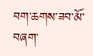བག་ཆགས་ཟབ་མོ་བཞག་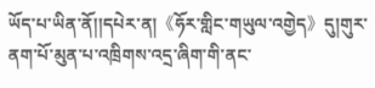ཡོད་པ་ཡིན་ནོ།།དཔེར་ན།《ཧོར་གླིང་གཡུལ་འགྱེད》དུ།གུར་ནག་པོ་མུན་པ་འཁྲིགས་འདྲ་ཞིག་གི་ནང་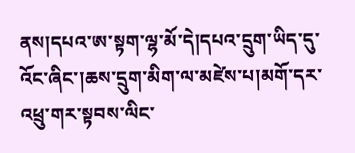ནས།དཔའ་ཨ་སྟག་ལྷ་མོ་དེ།དཔའ་དྲུག་ཡིད་དུ་འོང་ཞིང་།ཆས་དྲུག་མིག་ལ་མཛེས་པ།མགོ་དར་འཕྲུ་གར་སྟབས་ལིང་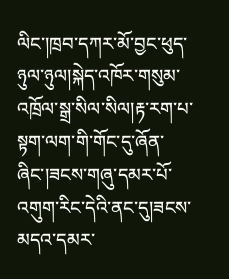ལིང་།ཁྲབ་དཀར་མོ་བྱང་ཕུད་ཉུལ་ཉུལ།སྐེད་འཁོར་གསུམ་འཁྲོལ་སྒྲ་སིལ་སིལ།རྟ་རག་པ་སྟག་ལག་གི་གོང་དུ་ཞོན་ཞིང་།ཟངས་གཞུ་དམར་པོ་འགུག་རིང་དེའི་ནང་དུ།ཟངས་མདའ་དམར་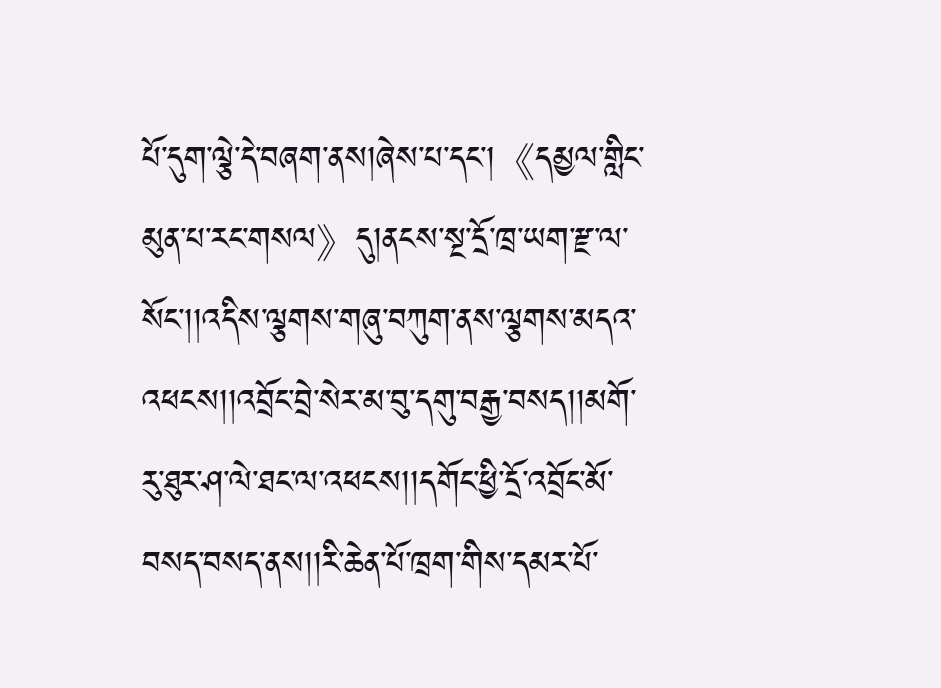པོ་དུག་ལྕེ་དེ་བཞག་ནས།ཞེས་པ་དང་།《དམྱལ་གླིང་མུན་པ་རང་གསལ》དུ།ནངས་སྔ་དྲོ་ཁྲ་ཡག་རྫ་ལ་སོང་།།འདིས་ལྕགས་གཞུ་བཀུག་ནས་ལྕགས་མདའ་འཕངས།།འབྲོང་བྲེ་སེར་མ་བུ་དགུ་བརྒྱ་བསད།།མགོ་རུ་ཐུར་ཤ་ལེ་ཐང་ལ་འཕངས།།དགོང་ཕྱི་དྲོ་འབྲོང་མོ་བསད་བསད་ནས།།རི་ཆེན་པོ་ཁྲག་གིས་དམར་པོ་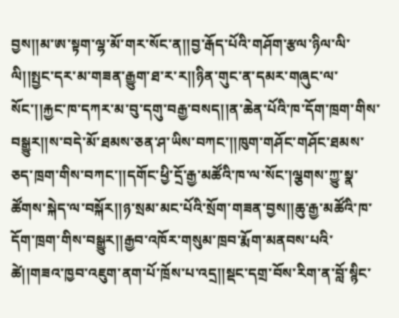བྱས།།མ་ཨ་སྟག་ལྷ་མོ་གར་སོང་ན།།བྱ་རྒོད་པོའི་གཤོག་རྩལ་ཉིལ་ལི་ལི།།སྤྱང་དར་མ་གཟན་རྒྱུག་ཐ་ར་ར།།ཉིན་གུང་ན་དམར་གཞུང་ལ་སོང་།།རྐྱང་ཁ་དཀར་མ་བུ་དགུ་བརྒྱ་བསད།།ན་ཆེན་པོའི་ཁ་དོག་ཁྲག་གིས་བསྒྱུར།།ས་བདེ་མོ་ཐམས་ཅན་ཤ་ཡིས་བཀང་།།ཁུག་གཤོང་གཤོང་ཐམས་ཅད་ཁྲག་གིས་བཀང་།།དགོང་ཕྱི་དྲོ་རྒྱ་མཚོའི་ཁ་ལ་སོང་།ལྕགས་ཀྱུ་སྣ་ཚོགས་སྐེད་ལ་བསྐོར།།ཉ་སྲམ་མང་པོའི་སྲོག་གཟན་བྱས།།ཆུ་རྒྱ་མཚོའི་ཁ་དོག་ཁྲག་གིས་བསྒྱུར།།རྒྱབ་འཁོར་གསུམ་ཁྲབ་རྨོག་མནབས་པའི་ཚེ།།གཟའ་ཁྱབ་འཇུག་ནག་པོ་ཁྲོས་པ་འདྲ།།སྡང་དགྲ་བོས་རིག་ན་བློ་སྙིང་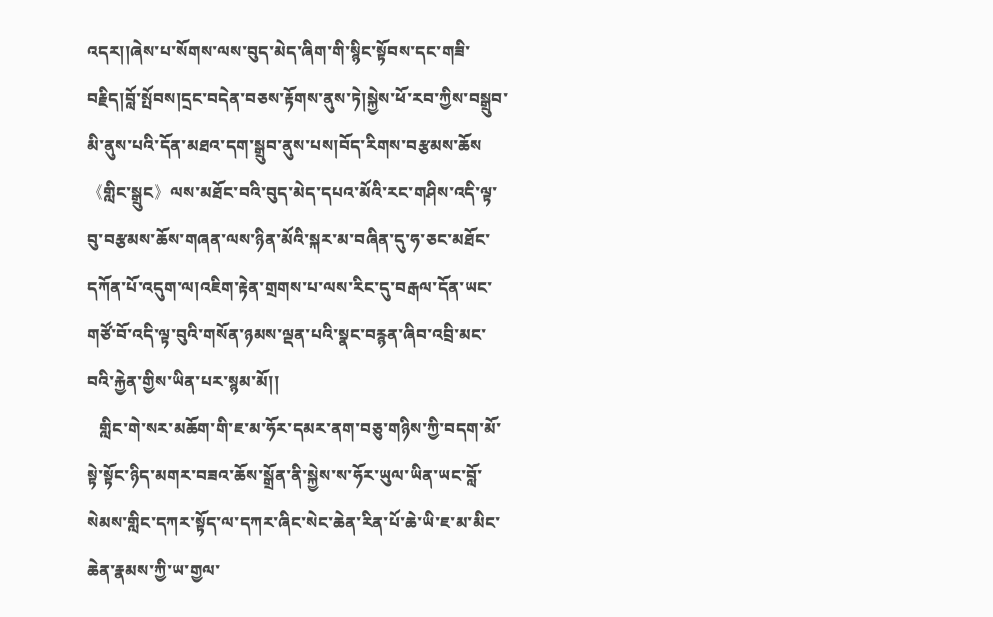འདར།།ཞེས་པ་སོགས་ལས་བུད་མེད་ཞིག་གི་སྙིང་སྟོབས་དང་གཟི་བརྗིད།བློ་སྤོབས།དྲང་བདེན་བཅས་རྟོགས་ནུས་ཏེ།སྐྱེས་ཕོ་རབ་ཀྱིས་བསྒྲུབ་མི་ནུས་པའི་དོན་མཐའ་དག་སྒྲུབ་ནུས་པས།བོད་རིགས་བརྩམས་ཆོས《གླིང་སྒྲུང》ལས་མཐོང་བའི་བུད་མེད་དཔའ་མོའི་རང་གཤིས་འདི་ལྟ་བུ་བརྩམས་ཆོས་གཞན་ལས་ཉིན་མོའི་སྐར་མ་བཞིན་དུ་ཧ་ཅང་མཐོང་དཀོན་པོ་འདུག་ལ།འཇིག་རྟེན་གྲགས་པ་ལས་རིང་དུ་བརྒལ་དོན་ཡང་གཙོ་བོ་འདི་ལྟ་བུའི་གསོན་ཉམས་ལྡན་པའི་སྣང་བརྙན་ཞིབ་འབྲི་མང་བའི་རྐྱེན་གྱིས་ཡིན་པར་སྙམ་མོ།།
   གླིང་གེ་སར་མཆོག་གི་ཇ་མ་ཧོར་དམར་ནག་བཅུ་གཉིས་ཀྱི་བདག་མོ་སྟེ་སྟོང་ཉིད་མགར་བཟའ་ཆོས་སྒྲོན་ནི་སྐྱེས་ས་ཧོར་ཡུལ་ཡིན་ཡང་བློ་སེམས་གླིང་དཀར་སྟོད་ལ་དཀར་ཞིང་སེང་ཆེན་རིན་པོ་ཆེ་ཡི་ཇ་མ་མིང་ཆེན་རྣམས་ཀྱི་ཡ་གྱལ་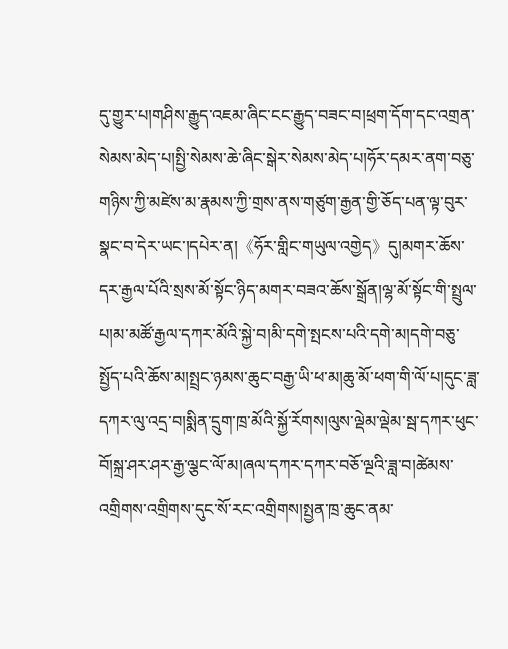དུ་གྱུར་པ།གཤིས་རྒྱུད་འཇམ་ཞིང་ངང་རྒྱུད་བཟང་བ།ཕྲག་དོག་དང་འགྲན་སེམས་མེད་པ།སྤྱི་སེམས་ཆེ་ཞིང་སྒེར་སེམས་མེད་པ།ཧོར་དམར་ནག་བཅུ་གཉིས་ཀྱི་མཛེས་མ་རྣམས་ཀྱི་གྲས་ནས་གཙུག་རྒྱན་གྱི་ཅོད་པན་ལྟ་བུར་སྣང་བ་དེར་ཡང་།དཔེར་ན།《ཧོར་གླིང་གཡུལ་འགྱེད》དུ།མགར་ཆོས་དར་རྒྱལ་པོའི་སྲས་མོ་སྟོང་ཉིད་མགར་བཟའ་ཆོས་སྒྲོན།ལྷ་མོ་སྟོང་གི་སྤྲུལ་པ།མ་མཚོ་རྒྱལ་དཀར་མོའི་སྐྱེ་བ།མི་དགེ་སྤངས་པའི་དགེ་མ།དགེ་བཅུ་སྤྱོད་པའི་ཆོས་མ།སྤྲང་ཉམས་ཆུང་བརྒྱ་ཡི་ཕ་མ།ཆུ་མོ་ཕག་གི་ལོ་པ།དུང་ཟླ་དཀར་ལུ་འདྲ་བ།སྨིན་དྲུག་ཁྲ་མོའི་སྐྱོ་རོགས།ལུས་ལྡེམ་ལྡེམ་སྦ་དཀར་ཕུང་བོ།སྐྲ་ཤར་ཤར་རྒྱ་ལྕང་ལོ་མ།ཞལ་དཀར་དཀར་བཅོ་ལྔའི་ཟླ་བ།ཚེམས་འགྲིགས་འགྲིགས་དུང་སོ་རང་འགྲིགས།སྤྱན་ཁྲ་ཆུང་ནམ་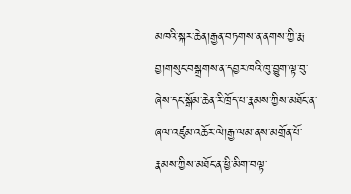མཁའི་སྐར་ཆེན།རྒྱན་བཏགས་ན་ནགས་ཀྱི་རྨ་བྱ།གསུང་བསྒྲགས་ན་དབྱར་ཁའི་ཁུ་བྱུག་ལྟ་བུ་ཞེས་དང་སྒོམ་ཆེན་རི་ཁྲོད་པ་རྣམས་ཀྱིས་མཐོང་ན་ཞལ་འཛུམ་འཆོར་ལེ།རྒྱ་ལམ་ནས་མགྲོན་པོ་རྣམས་ཀྱིས་མཐོང་ན་ཕྱི་མིག་བལྟ་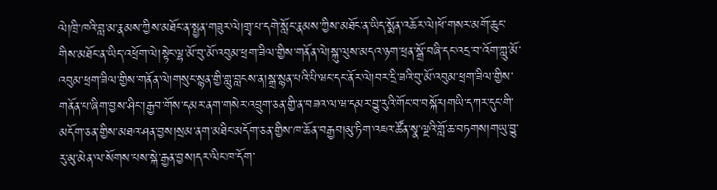ལེ།ཁྲི་ཁའི་བླ་མ་རྣམས་ཀྱིས་མཐོང་ན་སྤྱན་གཟུར་ལེ།གྲྭ་པ་དགེ་སློང་རྣམས་ཀྱིས་མཐོང་ན་ཡིད་སྨོན་འཆོར་ལེ།ཕོ་གསར་མགོ་ཆུང་གིས་མཐོང་ན་ཡིད་འཕྲོག་ལེ།སྟེང་ལྷ་མོ་བུ་མོ་འབུམ་ཕྲག་ཟིལ་གྱིས་གནོན་ལེ།སྐུ་ལུས་མདའ་ཉག་ཕྲན་སྒྲོ་བཞི་དང་འདྲ་བ་འོག་ཀླུ་མོ་འབུམ་ཕྲག་ཟིལ་གྱིས་གནོན་ལེ།གསུང་སྙན་གྱི་གླུ་བླངས་ན།སྒྲ་སྙན་པའི་པི་ཝང་དང་ནོར་ལེ།བར་དྲི་ཟའི་བུ་མོ་འབུམ་ཕྲག་ཟིལ་གྱིས་གནོན་པ་ཞིག་བྱས་ཤིང་།རྒྱབ་གོས་དམར་ནག་གསེར་འབྲུག་ཅན་གྱི་ན་བཟའ་ལ་ཝ་དམར་བྱུ་རུའི་གོང་བ་བསྐོར།གཡི་དཀར་དུང་གི་མདོག་ཅན་གྱིས་མཐའ་ཤན་བྱས།སྲམ་ནག་མཐིང་མདོག་ཅན་གྱིས་ཁ་ཆོན་བརྒྱབ།མུ་ཏིག་འཇའ་ཚོན་སྣ་ལྔའི་གློ་ཆ་བཏགས།གཡུ་བྱུ་རུ་མུ་མེན་ལ་སོགས་པས་སྐེ་རྒྱན་བྱས།དར་ལིང་ཁ་དོག་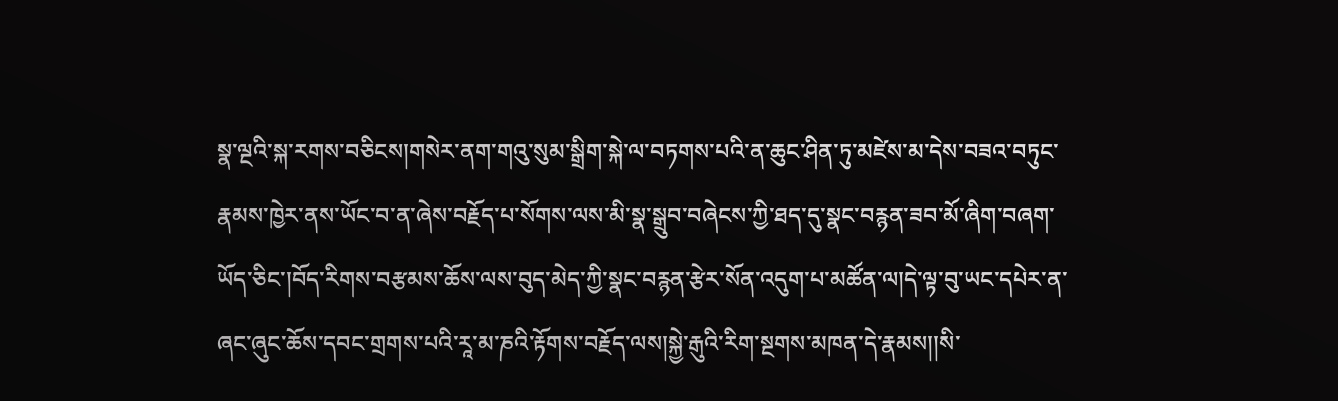སྣ་ལྔའི་སྐ་རགས་བཅིངས།གསེར་ནག་གའུ་སུམ་སྒྲིག་སྐེ་ལ་བཏགས་པའི་ན་ཆུང་ཤིན་ཏུ་མཛེས་མ་དེས་བཟའ་བཏུང་རྣམས་ཁྱེར་ནས་ཡོང་བ་ན་ཞེས་བརྗོད་པ་སོགས་ལས་མི་སྣ་སྒྲུབ་བཞེངས་ཀྱི་ཐད་དུ་སྣང་བརྙན་ཟབ་མོ་ཞིག་བཞག་ཡོད་ཅིང་།བོད་རིགས་བརྩམས་ཆོས་ལས་བུད་མེད་ཀྱི་སྣང་བརྙན་རྩེར་སོན་འདུག་པ་མཚོན་ལ།དེ་ལྟ་བུ་ཡང་དཔེར་ན་ཞང་ཞུང་ཆོས་དབང་གྲགས་པའི་རཱ་མ་ཎའི་རྟོགས་བརྗོད་ལས།སྐྱེ་རྒུའི་རིག་སྔགས་མཁན་དེ་རྣམས།།སི་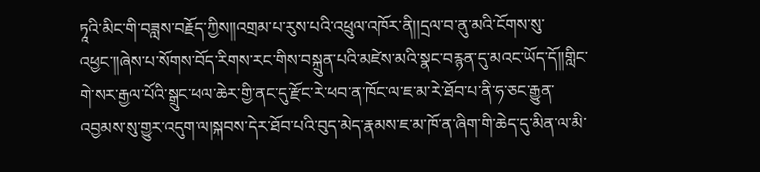ཏཱའི་མིང་གི་བཟླས་བརྗོད་ཀྱིས།།འགྲམ་པ་རུས་པའི་འཕྲུལ་འཁོར་ནི།།དྲལ་བ་ནུ་མའི་ངོགས་སུ་འཕྱང་།།ཞེས་པ་སོགས་བོད་རིགས་རང་གིས་བསྐྲུན་པའི་མཛེས་མའི་སྣང་བརྙན་དུ་མའང་ཡོད་དོ།།གླིང་གེ་སར་རྒྱལ་པོའི་སྒྲུང་ཕལ་ཆེར་གྱི་ནང་དུ་རྫོང་རེ་ཕབ་ན་ཁོང་ལ་ཇ་མ་རེ་ཐོབ་པ་ནི་ཧ་ཅང་རྒྱུན་འབྱམས་སུ་གྱུར་འདུག་ལ།སྐབས་དེར་ཐོབ་པའི་བུད་མེད་རྣམས་ཇ་མ་ཁོ་ན་ཞིག་གི་ཆེད་དུ་མིན་ལ་མི་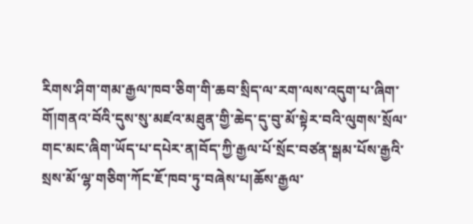རིགས་ཤིག་གམ་རྒྱལ་ཁབ་ཅིག་གི་ཆབ་སྲིད་ལ་རག་ལས་འདུག་པ་ཞིག་གོ།གནའ་བོའི་དུས་སུ་མཛའ་མཐུན་གྱི་ཆེད་དུ་བུ་མོ་སྟེར་བའི་ལུགས་སྲོལ་གང་མང་ཞིག་ཡོད་པ་དཔེར་ན།བོད་ཀྱི་རྒྱལ་པོ་སྲོང་བཙན་སྒམ་པོས་རྒྱའི་སྲས་མོ་ལྷ་གཅིག་ཀོང་ཇོ་ཁབ་ཏུ་བཞེས་པ།ཆོས་རྒྱལ་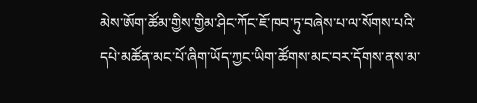མེས་ཨོག་ཚོམ་གྱིས་གྱིམ་ཤིང་ཀོང་ཇོ་ཁབ་ཏུ་བཞེས་པ་ལ་སོགས་པའི་དཔེ་མཚོན་མང་པོ་ཞིག་ཡོད་ཀྱང་ཡིག་ཚོགས་མང་བར་དོགས་ནས་མ་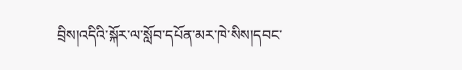བྲིས།འདིའི་སྐོར་ལ་སློབ་དཔོན་མར་ཁེ་སིས།དབང་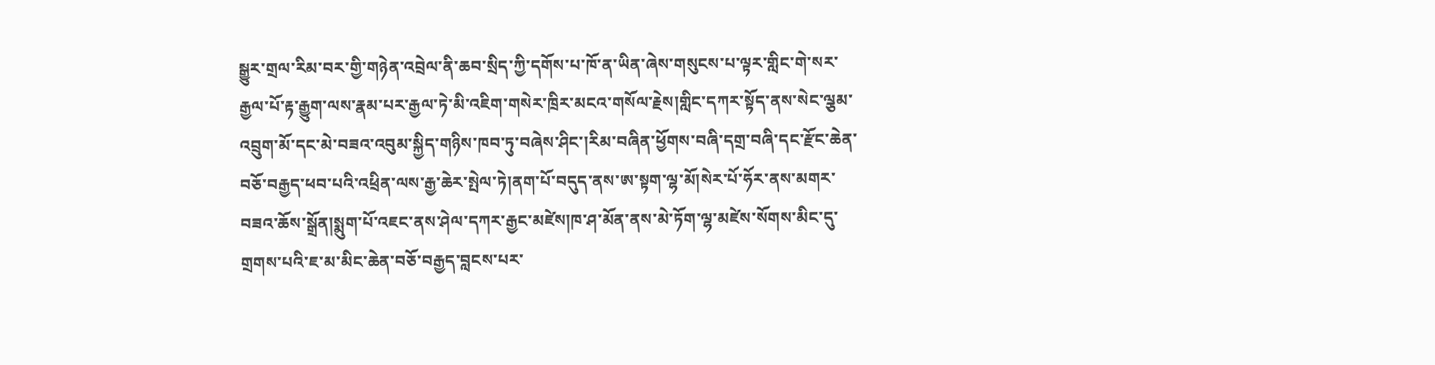སྒྱུར་གྲལ་རིམ་བར་གྱི་གཉེན་འབྲེལ་ནི་ཆབ་སྲིད་ཀྱི་དགོས་པ་ཁོ་ན་ཡིན་ཞེས་གསུངས་པ་ལྟར་གླིང་གེ་སར་རྒྱལ་པོ་རྟ་རྒྱུག་ལས་རྣམ་པར་རྒྱལ་ཏེ་མི་འཇིག་གསེར་ཁྲིར་མངའ་གསོལ་རྗེས།གླིང་དཀར་སྟོད་ནས་སེང་ལྕམ་འབྲུག་མོ་དང་མེ་བཟའ་འབུམ་སྐྱིད་གཉིས་ཁབ་ཏུ་བཞེས་ཤིང་།རིམ་བཞིན་ཕྱོགས་བཞི་དགྲ་བཞི་དང་རྫོང་ཆེན་བཅོ་བརྒྱད་ཕབ་པའི་འཕྲིན་ལས་རྒྱ་ཆེར་སྤེལ་ཏེ།ནག་པོ་བདུད་ནས་ཨ་སྟག་ལྷ་མོ།སེར་པོ་ཧོར་ནས་མགར་བཟའ་ཆོས་སྒྲོན།སྨུག་པོ་འཇང་ནས་ཤེལ་དཀར་རྒྱང་མཛེས།ཁ་ཤ་མོན་ནས་མེ་ཏོག་ལྷ་མཛེས་སོགས་མིང་དུ་གྲགས་པའི་ཇ་མ་མིང་ཆེན་བཅོ་བརྒྱད་བླངས་པར་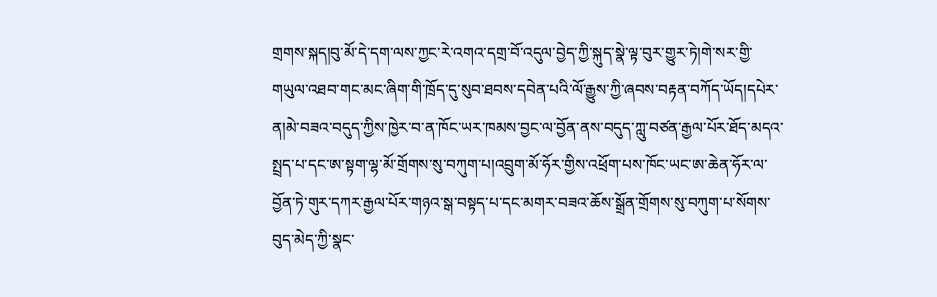གྲགས་སྐད།བུ་མོ་དེ་དག་ལས་ཀྱང་རེ་འགའ་དགྲ་བོ་འདུལ་བྱེད་ཀྱི་སྐུད་སྣེ་ལྟ་བུར་གྱུར་ཏེ།གེ་སར་གྱི་གཡུལ་འཐབ་གང་མང་ཞིག་གི་ཁྲོད་དུ་སུབ་ཐབས་དབེན་པའི་ལོ་རྒྱུས་ཀྱི་ཞབས་བརྟན་བཀོད་ཡོད།དཔེར་ན།མེ་བཟའ་བདུད་ཀྱིས་ཁྱེར་བ་ན་ཁོང་ཡར་ཁམས་བྱང་ལ་བྱོན་ནས་བདུད་ཀླུ་བཙན་རྒྱལ་པོར་ཐོད་མདའ་སྤྲད་པ་དང་ཨ་སྟག་ལྷ་མོ་གྲོགས་སུ་བཀུག་པ།འབྲུག་མོ་ཧོར་གྱིས་འཕྲོག་པས་ཁོང་ཡང་ཨ་ཆེན་ཧོར་ལ་བྱོན་ཏེ་གུར་དཀར་རྒྱལ་པོར་གཉའ་སྒ་བསྟད་པ་དང་མགར་བཟའ་ཆོས་སྒྲོན་གྲོགས་སུ་བཀུག་པ་སོགས་བུད་མེད་ཀྱི་སྣང་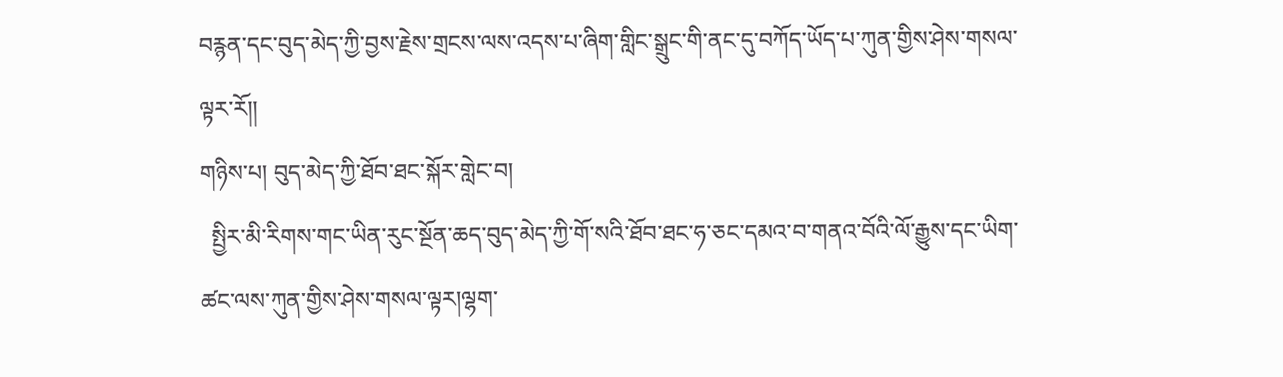བརྙན་དང་བུད་མེད་ཀྱི་བྱས་རྗེས་གྲངས་ལས་འདས་པ་ཞིག་གླིང་སྒྲུང་གི་ནང་དུ་བཀོད་ཡོད་པ་ཀུན་གྱིས་ཤེས་གསལ་ལྟར་རོ།།
གཉིས་པ། བུད་མེད་ཀྱི་ཐོབ་ཐང་སྐོར་གླེང་བ།
  སྤྱིར་མི་རིགས་གང་ཡིན་རུང་སྔོན་ཆད་བུད་མེད་ཀྱི་གོ་སའི་ཐོབ་ཐང་ཧ་ཅང་དམའ་བ་གནའ་བོའི་ལོ་རྒྱུས་དང་ཡིག་ཚང་ལས་ཀུན་གྱིས་ཤེས་གསལ་ལྟར།ལྷག་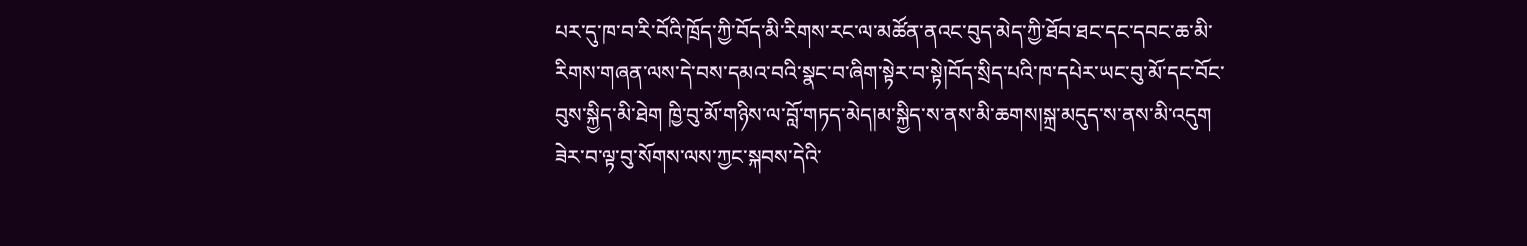པར་དུ་ཁ་བ་རི་བོའི་ཁྲོད་ཀྱི་བོད་མི་རིགས་རང་ལ་མཚོན་ནའང་བུད་མེད་ཀྱི་ཐོབ་ཐང་དང་དབང་ཆ་མི་རིགས་གཞན་ལས་དེ་བས་དམའ་བའི་སྣང་བ་ཞིག་སྟེར་བ་སྟེ།བོད་སྲིད་པའི་ཁ་དཔེར་ཡང་བུ་མོ་དང་བོང་བུས་སྐྱིད་མི་ཐེག ཁྱི་བུ་མོ་གཉིས་ལ་བློ་གཏད་མེད།མ་སྐྱིད་ས་ནས་མི་ཆགས།སྐྲ་མདུད་ས་ནས་མི་འདུག ཟེར་བ་ལྟ་བུ་སོགས་ལས་ཀྱང་སྐབས་དེའི་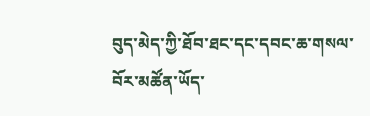བུད་མེད་ཀྱི་ཐོབ་ཐང་དང་དབང་ཆ་གསལ་བོར་མཚོན་ཡོད་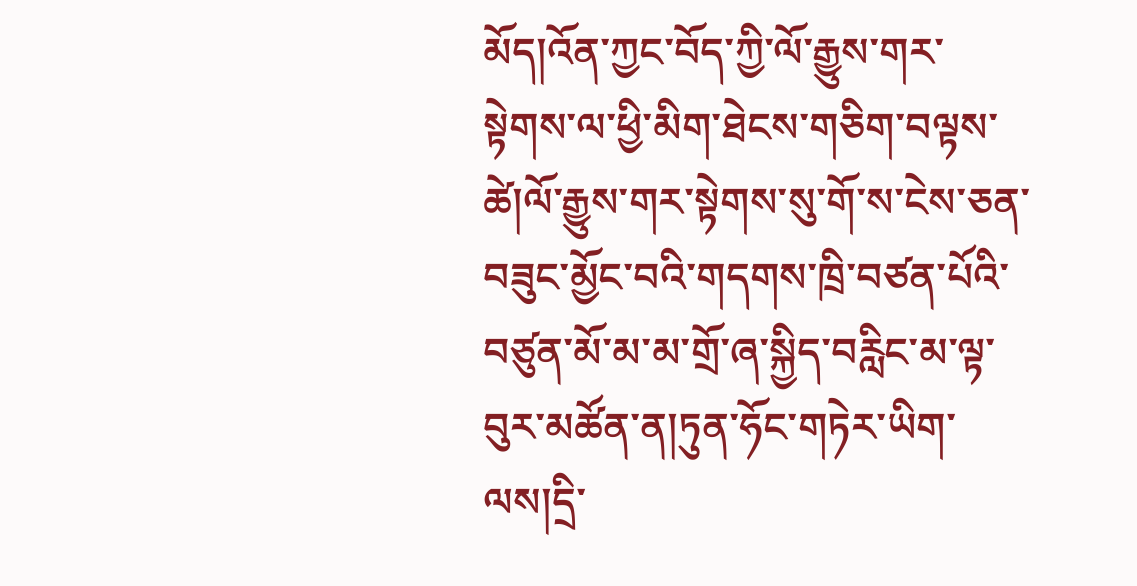མོད།འོན་ཀྱང་བོད་ཀྱི་ལོ་རྒྱུས་གར་སྟེགས་ལ་ཕྱི་མིག་ཐེངས་གཅིག་བལྟས་ཚེ།ལོ་རྒྱུས་གར་སྟེགས་སུ་གོ་ས་ངེས་ཅན་བཟུང་མྱོང་བའི་གདགས་ཁྲི་བཙན་པོའི་བཙུན་མོ་མ་མ་གྲོ་ཞ་སྐྱིད་བརླིང་མ་ལྟ་བུར་མཚོན་ན།ཏུན་ཧོང་གཏེར་ཡིག་ལས།དྲི་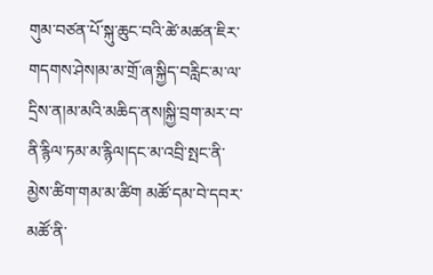གུམ་བཙན་པོ་སྐུ་ཆུང་བའི་ཚེ་མཚན་ཇིར་གདགས་ཤེས།མ་མ་གྲོ་ཞ་སྐྱིད་བརླིང་མ་ལ་དྲིས་ན།མ་མའི་མཆིད་ནས།སྐྱི་བྲག་མར་བ་ནི་རྙིལ་ཏམ་མ་རྙིལ།དང་མ་འབྲི་སྤང་ནི་མྱེས་ཚིག་གམ་མ་ཚིག མཚོ་དམ་བེ་དབར་མཚོ་ནི་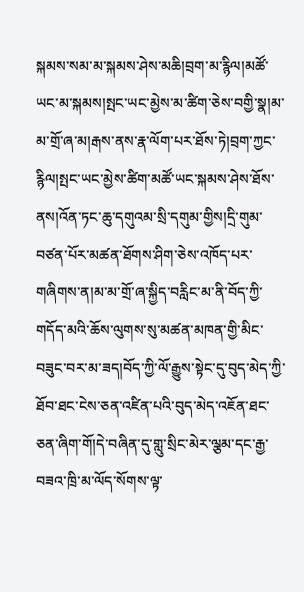སྐམས་སམ་མ་སྐམས་ཤེས་མཆི།བྲག་མ་རྙིལ།མཚོ་ཡང་མ་སྐམས།སྤང་ཡང་མྱེས་མ་ཚིག་ཅེས་བགྱི་སྣ།མ་མ་གྲོ་ཞ་མ།རྒས་ནས་རྣ་ལོག་པར་ཐོས་ཏེ།བྲག་ཀྱང་རྙིལ།སྤང་ཡང་མྱེས་ཚིག་མཚོ་ཡང་སྐམས་ཤེས་ཐོས་ནས།འོན་ཏང་ཆུ་དགུའམ་སྲི་དགུམ་གྱིས།དྲི་གུམ་བཙན་པོར་མཚན་ཐོགས་ཤིག་ཅེས་འཁོད་པར་གཞིགས་ན།མ་མ་གྲོ་ཞ་སྐྱིད་བརླིང་མ་ནི་བོད་ཀྱི་གདོད་མའི་ཆོས་ལུགས་སུ་མཚན་མཁན་གྱི་མིང་བཟུང་བར་མ་ཟད།བོད་ཀྱི་ལོ་རྒྱུས་སྟེང་དུ་བུད་མེད་ཀྱི་ཐོབ་ཐང་ངེས་ཅན་འཛིན་པའི་བུད་མེད་འཇོན་ཐང་ཅན་ཞིག་གོ།དེ་བཞིན་དུ་གླུ་སྲིང་མེར་ལྕམ་དང་རྒྱ་བཟའ་ཁྲི་མ་ལོད་སོགས་ལྟ་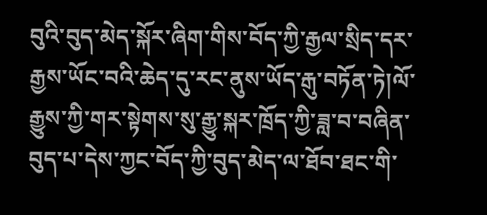བུའི་བུད་མེད་སྐོར་ཞིག་གིས་བོད་ཀྱི་རྒྱལ་སྲིད་དར་རྒྱས་ཡོང་བའི་ཆེད་དུ་རང་ནུས་ཡོད་རྒུ་བཏོན་ཏེ།ལོ་རྒྱུས་ཀྱི་གར་སྟེགས་སུ་རྒྱུ་སྐར་ཁྲོད་ཀྱི་ཟླ་བ་བཞིན་བུད་པ་དེས་ཀྱང་བོད་ཀྱི་བུད་མེད་ལ་ཐོབ་ཐང་གི་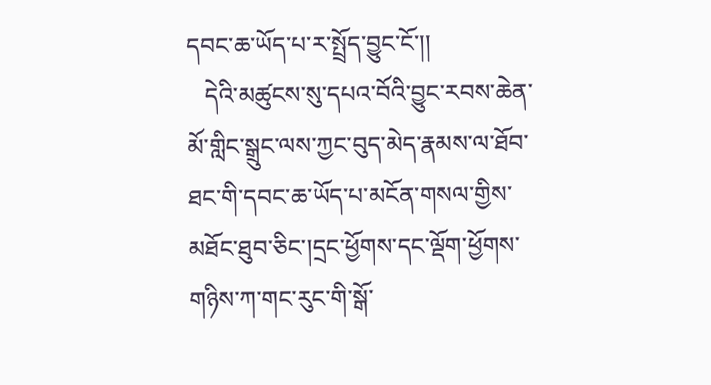དབང་ཆ་ཡོད་པ་ར་སྤྲོད་བྱུང་ངོ་།།
   དེའི་མཚུངས་སུ་དཔའ་བོའི་བྱུང་རབས་ཆེན་མོ་གླིང་སྒྲུང་ལས་ཀྱང་བུད་མེད་རྣམས་ལ་ཐོབ་ཐང་གི་དབང་ཆ་ཡོད་པ་མངོན་གསལ་གྱིས་མཐོང་ཐུབ་ཅིང་།དྲང་ཕྱོགས་དང་ལྡོག་ཕྱོགས་གཉིས་ཀ་གང་རུང་གི་སྒོ་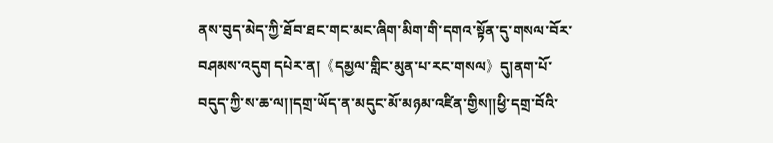ནས་བུད་མེད་ཀྱི་ཐོབ་ཐང་གང་མང་ཞིག་མིག་གི་དགའ་སྟོན་དུ་གསལ་བོར་བཤམས་འདུག དཔེར་ན།《དམྱལ་གླིང་མུན་པ་རང་གསལ》དུ།ནག་པོ་བདུད་ཀྱི་ས་ཆ་ལ།།དགྲ་ཡོད་ན་མདུང་མོ་མཉམ་འཛིན་གྱིས།།ཕྱི་དགྲ་བོའི་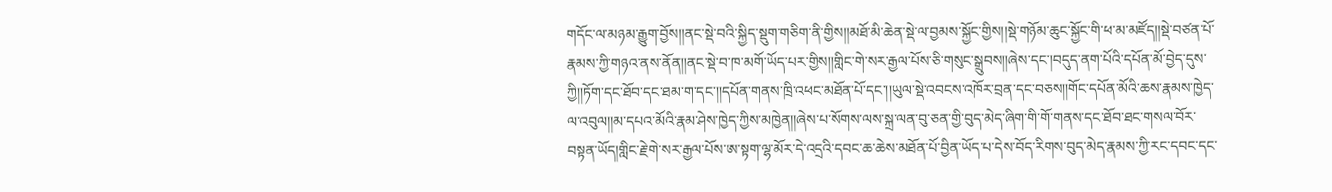གདོང་ལ་མཉམ་རྒྱུག་བྱོས།།ནང་སྡེ་བའི་སྐྱིད་སྡུག་གཅིག་ནི་གྱིས།།མཐོ་མི་ཆེན་སྡེ་ལ་བྱམས་སྐྱོང་གྱིས།།སྡེ་གཉོམ་ཆུང་སྐྱོང་གི་ཕ་མ་མཛོད།།སྡེ་བཙན་པོ་རྣམས་ཀྱི་གཉའ་ནས་ནོན།།ནང་སྡེ་བ་ཁ་མགོ་ཡོད་པར་གྱིས།།གླིང་གེ་སར་རྒྱལ་པོས་ཅི་གསུང་སྒྲུབས།།ཞེས་དང་།བདུད་ནག་པོའི་དཔོན་མོ་བྱེད་དུས་ཀྱི།།ཏོག་དང་ཐོབ་དང་ཐམ་ག་དང་།།དཔོན་གནས་ཁྲི་འཕང་མཐོན་པོ་དང་།།ཡུལ་སྡེ་འབངས་འཁོར་བྲན་དང་བཅས།།གོང་དཔོན་མོའི་ཆས་རྣམས་ཁྱེད་ལ་འབུལ།།མ་དཔའ་མོའི་རྣམ་ཤེས་ཁྱེད་ཀྱིས་མཁྱེན།།ཞེས་པ་སོགས་ལས་སྐྲ་ལན་བུ་ཅན་གྱི་བུད་མེད་ཞིག་གི་གོ་གནས་དང་ཐོབ་ཐང་གསལ་བོར་བསྟན་ཡོད།གླིང་རྗེ་གེ་སར་རྒྱལ་པོས་ཨ་སྟག་ལྷ་མོར་དེ་འདྲའི་དབང་ཆ་ཆེས་མཐོན་པོ་བྱིན་ཡོད་པ་དེས་བོད་རིགས་བུད་མེད་རྣམས་ཀྱི་རང་དབང་དང་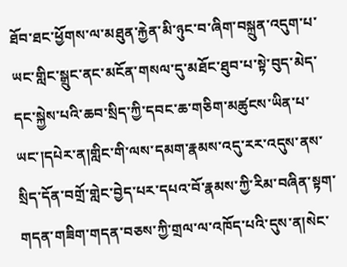ཐོབ་ཐང་ཕྱོགས་ལ་མཐུན་རྐྱེན་མི་ཉུང་བ་ཞིག་བསྐྲུན་འདུག་པ་ཡང་གླིང་སྒྲུང་ནང་མངོན་གསལ་དུ་མཐོང་ཐུབ་པ་སྟེ་བུད་མེད་དང་སྐྱེས་པའི་ཆབ་སྲིད་ཀྱི་དབང་ཆ་གཅིག་མཚུངས་ཡིན་པ་ཡང་།དཔེར་ན།གླིང་གི་ལས་དམག་རྣམས་འདུ་རར་འདུས་ནས་སྲིད་དོན་བགྲོ་གླེང་བྱེད་པར་དཔའ་བོ་རྣམས་ཀྱི་རིམ་བཞིན་སྟག་གདན་གཟིག་གདན་བཅས་ཀྱི་གྲལ་ལ་འཁོད་པའི་དུས་ན།སེང་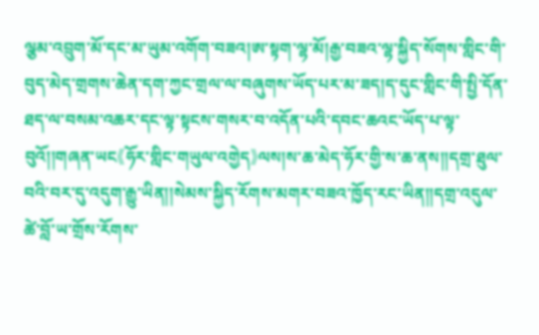ལྕམ་འབྲུག་མོ་དང་མ་ཡུམ་འགོག་བཟའ།ཨ་སྟག་ལྷ་མོ།རྒྱ་བཟའ་ལྷ་སྐྱིད་སོགས་གླིང་གི་བུད་མེད་གྲགས་ཆེན་དག་ཀྱང་གྲལ་ལ་བཞུགས་ཡོད་པར་མ་ཟད།ད་དུང་གླིང་གི་སྤྱི་དོན་ཐད་ལ་བསམ་འཆར་དང་ལྟ་སྟངས་གསར་བ་འདོན་པའི་དབང་ཆའང་ཡོད་པ་ལྟ་བུའོ།།གཞན་ཡང《ཧོར་གླིང་གཡུལ་འགྱེད》ལས།ས་ཆ་མེད་ཧོར་གྱི་ས་ཆ་ནས།།དགྲ་ཐུལ་བའི་བར་དུ་འདུག་རྒྱུ་ཡིན།།སེམས་སྐྱིད་རོགས་མགར་བཟའ་ཁྱོད་རང་ཡིན།།དགྲ་འདུལ་ཚེ་བློ་ཡ་གྲོས་རོགས་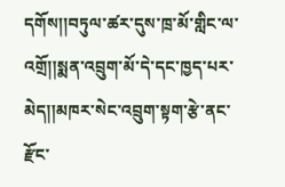དགོས།།བཏུལ་ཚར་དུས་ཁྲ་མོ་གླིང་ལ་འགྲོ།།སྨན་འབྲུག་མོ་དེ་དང་ཁྱད་པར་མེད།།མཁར་སེང་འབྲུག་སྟག་རྩེ་ནང་རྫོང་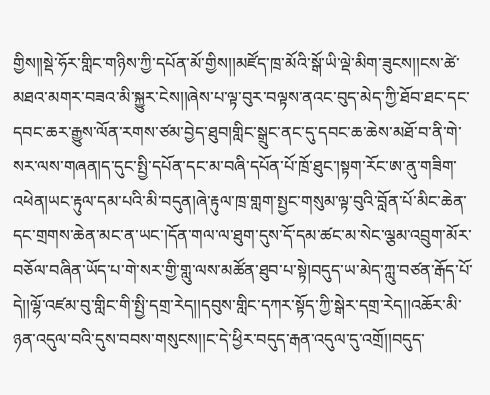གྱིས།།སྡེ་ཧོར་གླིང་གཉིས་ཀྱི་དཔོན་མོ་གྱིས།།མཛོད་ཁྲ་མོའི་སྒོ་ཡི་ལྡེ་མིག་ཟུངས།།ངས་ཚེ་མཐའ་མགར་བཟའ་མི་སྐྱུར་ངེས།།ཞེས་པ་ལྟ་བུར་བལྟས་ནའང་བུད་མེད་ཀྱི་ཐོབ་ཐང་དང་དབང་ཆར་རྒྱུས་ལོན་རགས་ཙམ་བྱེད་ཐུབ།གླིང་སྒྲུང་ནང་དུ་དབང་ཆ་ཆེས་མཐོ་བ་ནི་གེ་སར་ལས་གཞན།ད་དུང་སྤྱི་དཔོན་དང་མ་བཞི་དཔོན་པོ་ཁྲོ་ཐུང་།སྟག་རོང་ཨ་ནུ་གཟིག་འཕེན།ཡང་རྟུལ་དམ་པའི་མི་བདུན།ཞེ་རྟུལ་ཁྲ་གླག་སྤྱང་གསུམ་ལྟ་བུའི་བློན་པོ་མིང་ཆེན་དང་གྲགས་ཆེན་མང་ན་ཡང་།དོན་གལ་ལ་ཐུག་དུས་དོ་དམ་ཚང་མ་སེང་ལྕམ་འབྲུག་མོར་བཅོལ་བཞིན་ཡོད་པ་གེ་སར་གྱི་གླུ་ལས་མཚོན་ཐུབ་པ་སྟེ།བདུད་ཡ་མེད་ཀླུ་བཙན་རྒོད་པོ་དེ།།ལྷོ་འཛམ་བུ་གླིང་གི་སྤྱི་དགྲ་རེད།།དབུས་གླིང་དཀར་སྟོད་ཀྱི་སྒེར་དགྲ་རེད།།འཆོར་མི་ཉན་འདུལ་བའི་དུས་བབས་གསུངས།།ང་དེ་ཕྱིར་བདུད་རྒན་འདུལ་དུ་འགྲོ།།བདུད་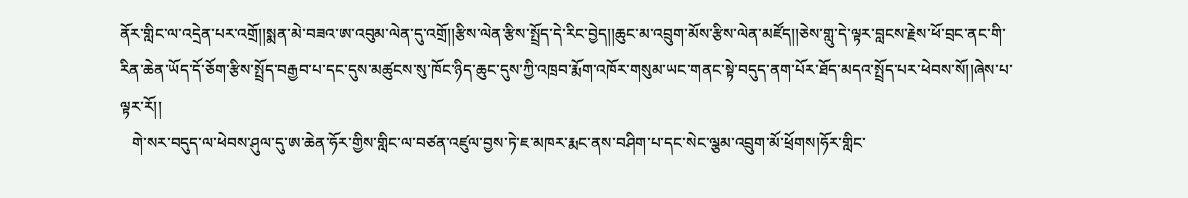ནོར་གླིང་ལ་འདྲེན་པར་འགྲོ།།སྨན་མེ་བཟའ་ཨ་འབུམ་ལེན་དུ་འགྲོ།།རྩིས་ལེན་རྩིས་སྤྲོད་དེ་རིང་བྱེད།།ཆུང་མ་འབྲུག་མོས་རྩིས་ལེན་མཛོད།།ཅེས་གླུ་དེ་ལྟར་བླངས་རྗེས་ཕོ་བྲང་ནང་གི་རིན་ཆེན་ཡོད་དོ་ཅོག་རྩིས་སྤྲོད་བརྒྱབ་པ་དང་དུས་མཚུངས་སུ་ཁོང་ཉིད་ཆུང་དུས་ཀྱི་འཁྲབ་རྨོག་འཁོར་གསུམ་ཡང་གནང་སྟེ་བདུད་ནག་པོར་ཐོད་མདའ་སྤྲོད་པར་ཕེབས་སོ།།ཞེས་པ་ལྟར་རོ།།
   གེ་སར་བདུད་ལ་ཕེབས་ཤུལ་དུ་ཨ་ཆེན་ཧོར་གྱིས་གླིང་ལ་བཙན་འཛུལ་བྱས་ཏེ་ཇ་མཁར་རྨང་ནས་བཤིག་པ་དང་སེང་ལྕམ་འབྲུག་མོ་ཕྲོགས།ཧོར་གླིང་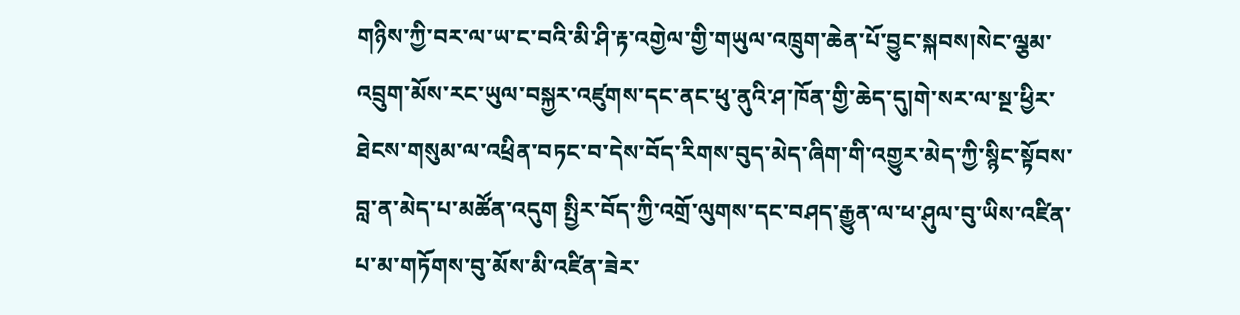གཉིས་ཀྱི་བར་ལ་ཡ་ང་བའི་མི་ཤི་རྟ་འགྱེལ་གྱི་གཡུལ་འཁྲུག་ཆེན་པོ་བྱུང་སྐབས།སེང་ལྕམ་འབྲུག་མོས་རང་ཡུལ་བསྐྱར་འཛུགས་དང་ནང་ཕུ་ནུའི་ཤ་ཁོན་གྱི་ཆེད་དུ།གེ་སར་ལ་སྔ་ཕྱིར་ཐེངས་གསུམ་ལ་འཕྲིན་བཏང་བ་དེས་བོད་རིགས་བུད་མེད་ཞིག་གི་འགྱུར་མེད་ཀྱི་སྙིང་སྟོབས་བླ་ན་མེད་པ་མཚོན་འདུག སྤྱིར་བོད་ཀྱི་འགྲོ་ལུགས་དང་བཤད་རྒྱུན་ལ་ཕ་ཤུལ་བུ་ཡིས་འཛིན་པ་མ་གཏོགས་བུ་མོས་མི་འཛིན་ཟེར་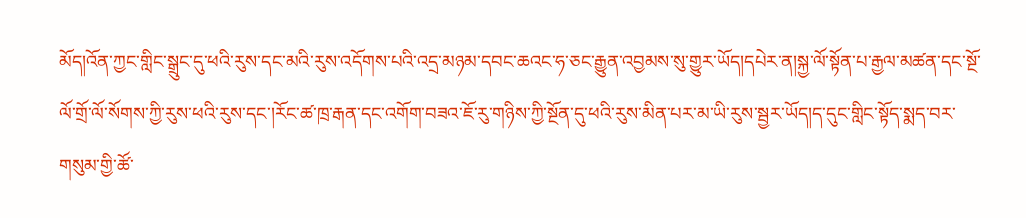མོད།འོན་ཀྱང་གླིང་སྒྲུང་དུ་ཕའི་རུས་དང་མའི་རུས་འདོགས་པའི་འདྲ་མཉམ་དབང་ཆའང་ཧ་ཅང་རྒྱུན་འབྱམས་སུ་གྱུར་ཡོད།དཔེར་ན།སྐྱ་ལོ་སྟོན་པ་རྒྱལ་མཚན་དང་སྔོ་ལོ་གྲོ་ལོ་སོགས་ཀྱི་རུས་ཕའི་རུས་དང་།རོང་ཚ་ཁྲ་རྒན་དང་འགོག་བཟའ་ཇོ་རུ་གཉིས་ཀྱི་སྔོན་དུ་ཕའི་རུས་མིན་པར་མ་ཡི་རུས་སྦྱར་ཡོད།ད་དུང་གླིང་སྟོད་སྨད་བར་གསུམ་གྱི་ཚོ་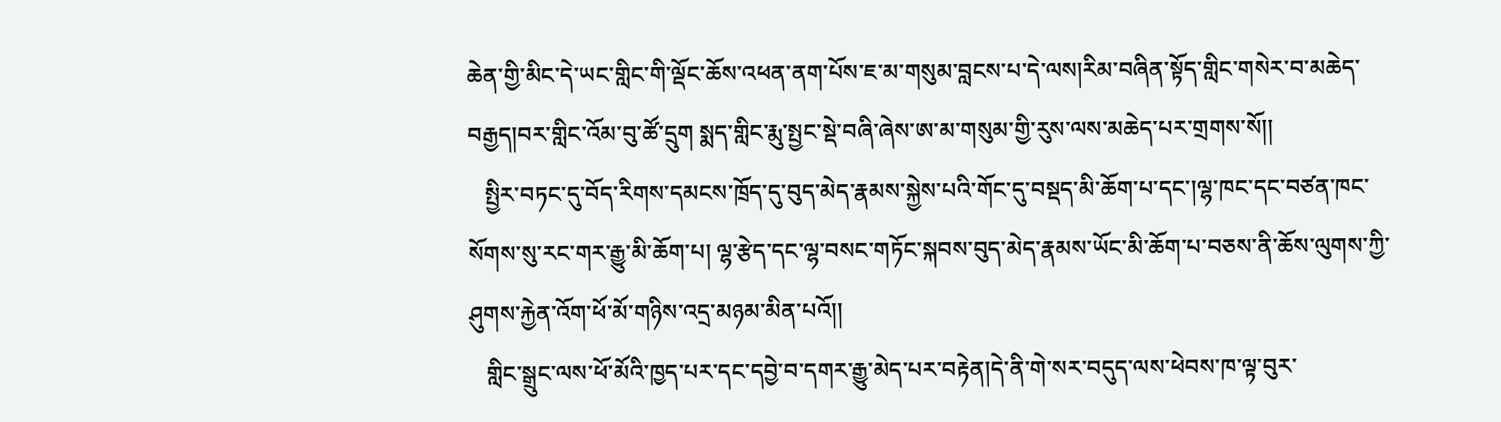ཆེན་གྱི་མིང་དེ་ཡང་གླིང་གི་ལྡོང་ཆོས་འཕན་ནག་པོས་ཇ་མ་གསུམ་བླངས་པ་དེ་ལས།རིམ་བཞིན་སྟོད་གླིང་གསེར་བ་མཆེད་བརྒྱད།བར་གླིང་འོམ་བུ་ཚོ་དྲུག སྨད་གླིང་རྨུ་སྤྱང་སྡེ་བཞི་ཞེས་ཨ་མ་གསུམ་གྱི་རུས་ལས་མཆེད་པར་གྲགས་སོ།།
   སྤྱིར་བཏང་དུ་བོད་རིགས་དམངས་ཁྲོད་དུ་བུད་མེད་རྣམས་སྐྱེས་པའི་གོང་དུ་བསྡད་མི་ཆོག་པ་དང་།ལྷ་ཁང་དང་བཙན་ཁང་སོགས་སུ་རང་གར་རྒྱུ་མི་ཆོག་པ། ལྷ་རྩེད་དང་ལྷ་བསང་གཏོང་སྐབས་བུད་མེད་རྣམས་ཡོང་མི་ཆོག་པ་བཅས་ནི་ཆོས་ལུགས་ཀྱི་ཤུགས་རྐྱེན་འོག་ཕོ་མོ་གཉིས་འདྲ་མཉམ་མིན་པའོ།།
   གླིང་སྒྲུང་ལས་ཕོ་མོའི་ཁྱད་པར་དང་དབྱེ་བ་དགར་རྒྱུ་མེད་པར་བརྟེན།དེ་ནི་གེ་སར་བདུད་ལས་ཕེབས་ཁ་ལྟ་བུར་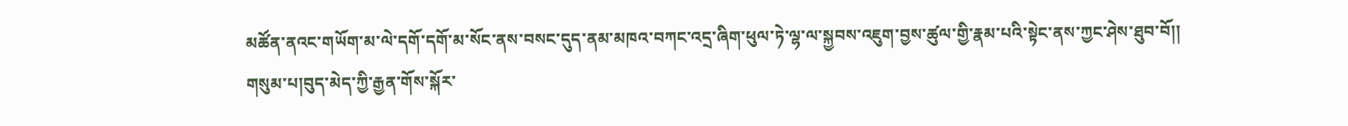མཚོན་ནའང་གཡོག་མ་ལེ་དགོ་དགོ་མ་སོང་ནས་བསང་དུད་ནམ་མཁའ་བཀང་འདྲ་ཞིག་ཕུལ་ཏེ་ལྷ་ལ་སྐྱབས་འཇུག་བྱས་ཚུལ་གྱི་རྣམ་པའི་སྟེང་ནས་ཀྱང་ཤེས་ཐུབ་བོ།།
གསུམ་པ།བུད་མེད་ཀྱི་རྒྱན་གོས་སྐོར་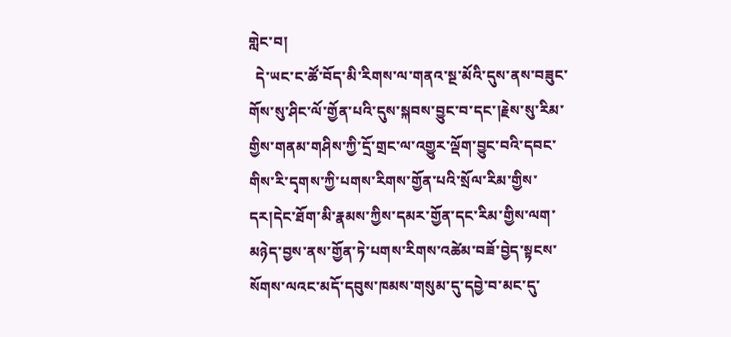གླེང་བ།
  དེ་ཡང་ང་ཚོ་བོད་མི་རིགས་ལ་གནའ་སྔ་མོའི་དུས་ནས་བཟུང་གོས་སུ་ཤིང་ལོ་གྱོན་པའི་དུས་སྐབས་བྱུང་བ་དང་།རྗེས་སུ་རིམ་གྱིས་གནམ་གཤིས་ཀྱི་དྲོ་གྲང་ལ་འགྱུར་ལྡོག་བྱུང་བའི་དབང་གིས་རི་དྭགས་ཀྱི་པགས་རིགས་གྱོན་པའི་སྲོལ་རིམ་གྱིས་དར།དེང་ཐོག་མི་རྣམས་ཀྱིས་དམར་གྱོན་དང་རིམ་གྱིས་ལག་མཉེད་བྱས་ནས་གྱོན་ཏེ་པགས་རིགས་འཚེམ་བཟོ་བྱེད་སྟངས་སོགས་ལའང་མདོ་དབུས་ཁམས་གསུམ་དུ་དབྱེ་བ་མང་དུ་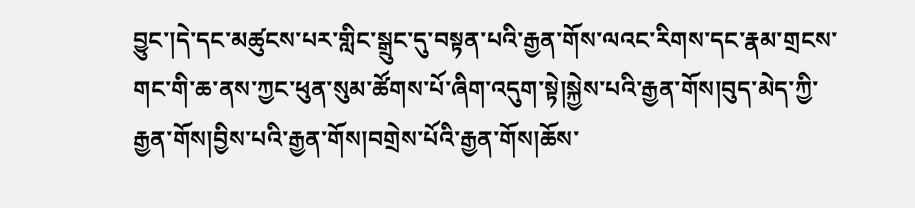བྱུང་།དེ་དང་མཚུངས་པར་གླིང་སྒྲུང་དུ་བསྟན་པའི་རྒྱན་གོས་ལའང་རིགས་དང་རྣམ་གྲངས་གང་གི་ཆ་ནས་ཀྱང་ཕུན་སུམ་ཚོགས་པོ་ཞིག་འདུག་སྟེ།སྐྱེས་པའི་རྒྱན་གོས།བུད་མེད་ཀྱི་རྒྱན་གོས།བྱིས་པའི་རྒྱན་གོས།བགྲེས་པོའི་རྒྱན་གོས།ཆོས་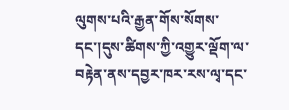ལུགས་པའི་རྒྱན་གོས་སོགས་དང་།དུས་ཚིགས་ཀྱི་འགྱུར་ལྡོག་ལ་བརྟེན་ནས་དབྱར་ཁར་རས་ལྭ་དང་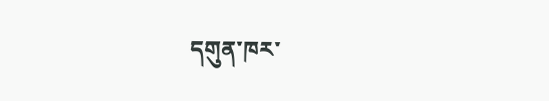དགུན་ཁར་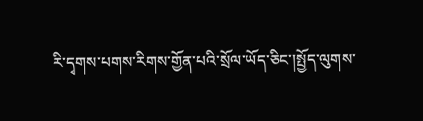རི་དྭགས་པགས་རིགས་གྱོན་པའི་སྲོལ་ཡོད་ཅིང་།སྤྱོད་ལུགས་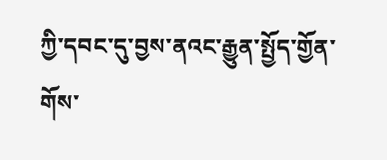ཀྱི་དབང་དུ་བྱས་ནའང་རྒྱུན་སྤྱོད་གྱོན་གོས་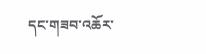དང་གཟབ་འཆོར་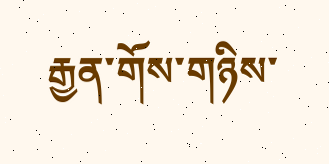རྒྱན་གོས་གཉིས་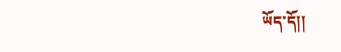ཡོད་དོ།།